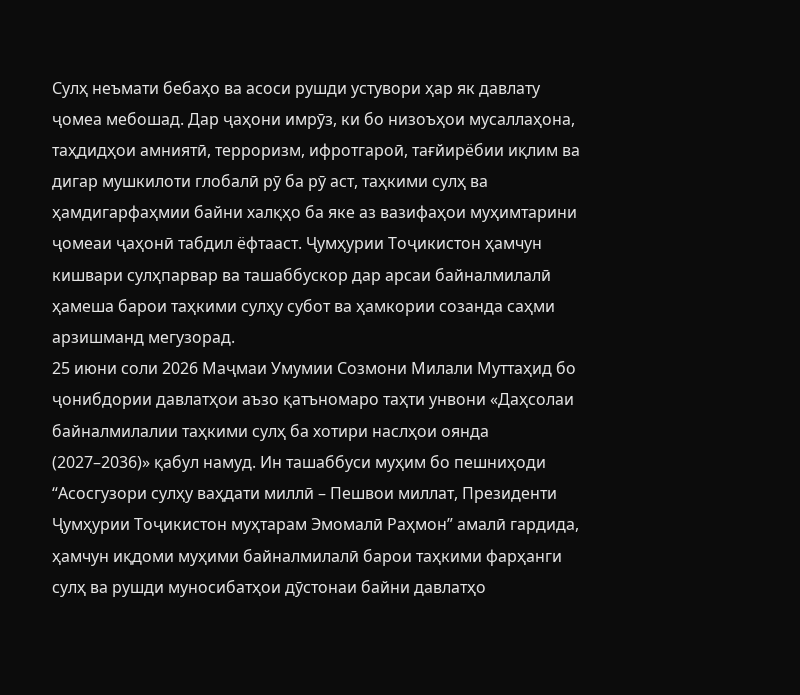Сулҳ неъмати бебаҳо ва асоси рушди устувори ҳар як давлату ҷомеа мебошад. Дар ҷаҳони имрӯз, ки бо низоъҳои мусаллаҳона, таҳдидҳои амниятӣ, терроризм, ифротгароӣ, тағйирёбии иқлим ва дигар мушкилоти глобалӣ рӯ ба рӯ аст, таҳкими сулҳ ва ҳамдигарфаҳмии байни халқҳо ба яке аз вазифаҳои муҳимтарини ҷомеаи ҷаҳонӣ табдил ёфтааст. Ҷумҳурии Тоҷикистон ҳамчун кишвари сулҳпарвар ва ташаббускор дар арсаи байналмилалӣ ҳамеша барои таҳкими сулҳу субот ва ҳамкории созанда саҳми арзишманд мегузорад.
25 июни соли 2026 Маҷмаи Умумии Созмони Милали Муттаҳид бо ҷонибдории давлатҳои аъзо қатъномаро таҳти унвони «Даҳсолаи байналмилалии таҳкими сулҳ ба хотири наслҳои оянда (2027–2036)» қабул намуд. Ин ташаббуси муҳим бо пешниҳоди “Асосгузори сулҳу ваҳдати миллӣ – Пешвои миллат, Президенти Ҷумҳурии Тоҷикистон муҳтарам Эмомалӣ Раҳмон” амалӣ гардида, ҳамчун иқдоми муҳими байналмилалӣ барои таҳкими фарҳанги сулҳ ва рушди муносибатҳои дӯстонаи байни давлатҳо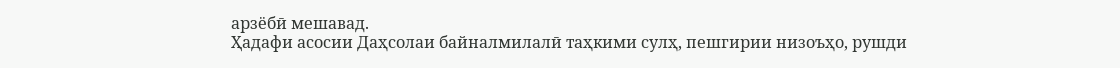арзёбӣ мешавад.
Ҳадафи асосии Даҳсолаи байналмилалӣ таҳкими сулҳ, пешгирии низоъҳо, рушди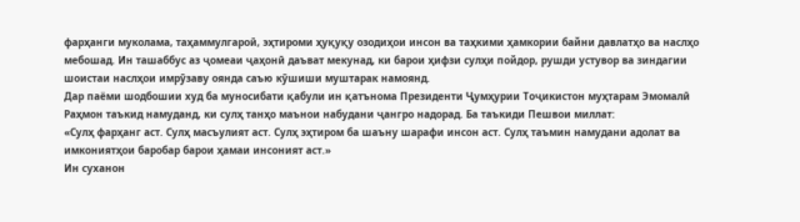фарҳанги муколама, таҳаммулгароӣ, эҳтироми ҳуқуқу озодиҳои инсон ва таҳкими ҳамкории байни давлатҳо ва наслҳо мебошад. Ин ташаббус аз ҷомеаи ҷаҳонӣ даъват мекунад, ки барои ҳифзи сулҳи пойдор, рушди устувор ва зиндагии шоистаи наслҳои имрӯзаву оянда саъю кӯшиши муштарак намоянд.
Дар паёми шодбошии худ ба муносибати қабули ин қатънома Президенти Ҷумҳурии Тоҷикистон муҳтарам Эмомалӣ Раҳмон таъкид намуданд, ки сулҳ танҳо маънои набудани ҷангро надорад. Ба таъкиди Пешвои миллат:
«Сулҳ фарҳанг аст. Сулҳ масъулият аст. Сулҳ эҳтиром ба шаъну шарафи инсон аст. Сулҳ таъмин намудани адолат ва имкониятҳои баробар барои ҳамаи инсоният аст.»
Ин суханон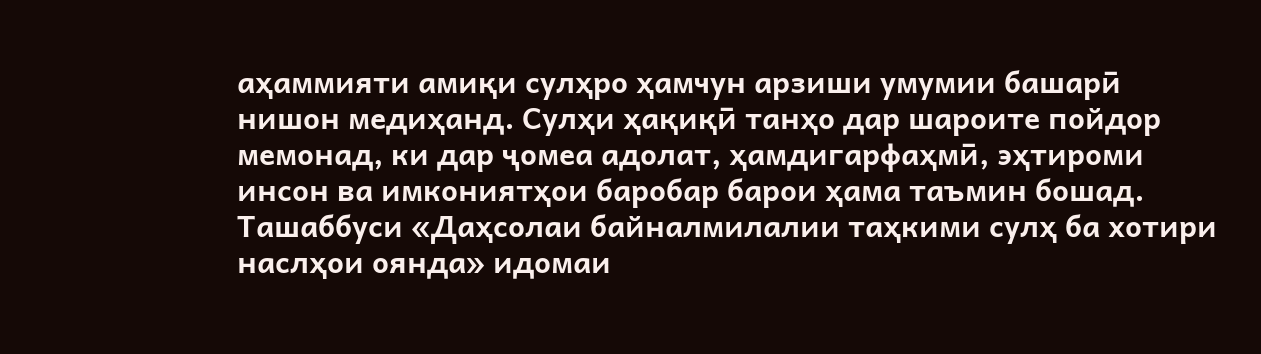аҳаммияти амиқи сулҳро ҳамчун арзиши умумии башарӣ нишон медиҳанд. Сулҳи ҳақиқӣ танҳо дар шароите пойдор мемонад, ки дар ҷомеа адолат, ҳамдигарфаҳмӣ, эҳтироми инсон ва имкониятҳои баробар барои ҳама таъмин бошад.
Ташаббуси «Даҳсолаи байналмилалии таҳкими сулҳ ба хотири наслҳои оянда» идомаи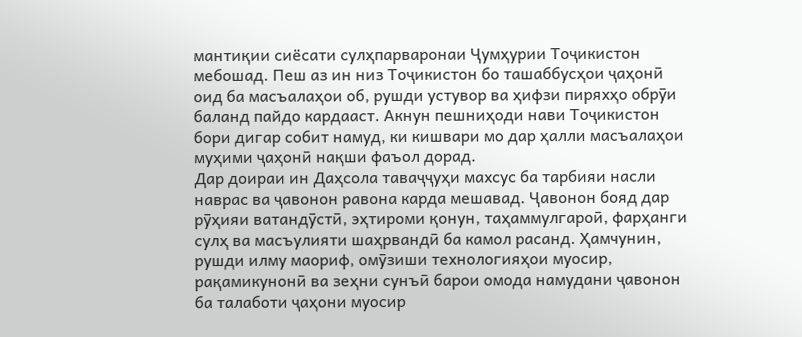мантиқии сиёсати сулҳпарваронаи Ҷумҳурии Тоҷикистон мебошад. Пеш аз ин низ Тоҷикистон бо ташаббусҳои ҷаҳонӣ оид ба масъалаҳои об, рушди устувор ва ҳифзи пиряхҳо обрӯи баланд пайдо кардааст. Акнун пешниҳоди нави Тоҷикистон бори дигар собит намуд, ки кишвари мо дар ҳалли масъалаҳои муҳими ҷаҳонӣ нақши фаъол дорад.
Дар доираи ин Даҳсола таваҷҷуҳи махсус ба тарбияи насли наврас ва ҷавонон равона карда мешавад. Ҷавонон бояд дар рӯҳияи ватандӯстӣ, эҳтироми қонун, таҳаммулгароӣ, фарҳанги сулҳ ва масъулияти шаҳрвандӣ ба камол расанд. Ҳамчунин, рушди илму маориф, омӯзиши технологияҳои муосир, рақамикунонӣ ва зеҳни сунъӣ барои омода намудани ҷавонон ба талаботи ҷаҳони муосир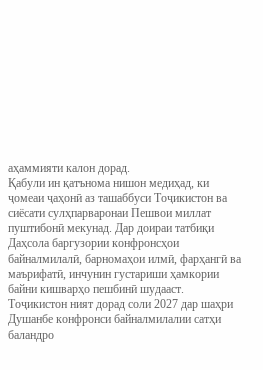аҳаммияти калон дорад.
Қабули ин қатънома нишон медиҳад, ки ҷомеаи ҷаҳонӣ аз ташаббуси Тоҷикистон ва сиёсати сулҳпарваронаи Пешвои миллат пуштибонӣ мекунад. Дар доираи татбиқи Даҳсола баргузории конфронсҳои байналмилалӣ, барномаҳои илмӣ, фарҳангӣ ва маърифатӣ, инчунин густариши ҳамкории байни кишварҳо пешбинӣ шудааст. Тоҷикистон ният дорад соли 2027 дар шаҳри Душанбе конфронси байналмилалии сатҳи баландро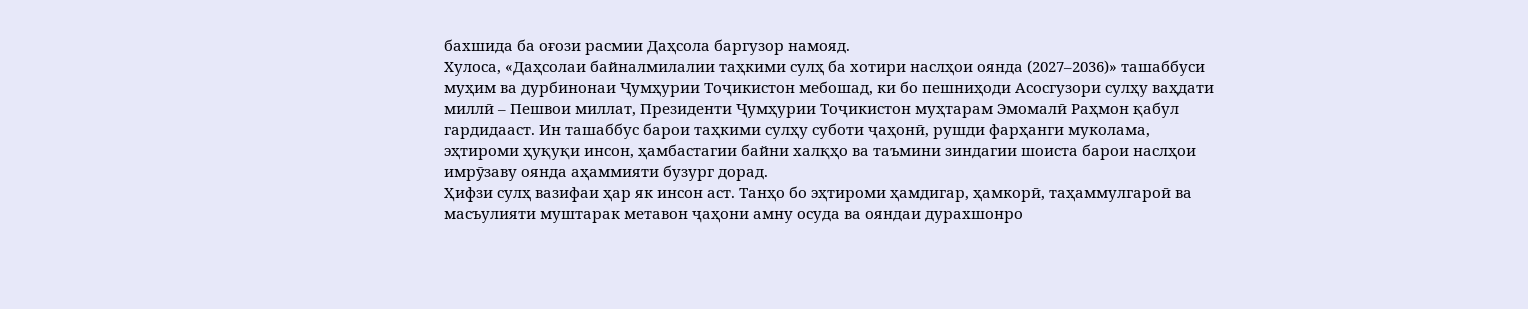бахшида ба оғози расмии Даҳсола баргузор намояд.
Хулоса, «Даҳсолаи байналмилалии таҳкими сулҳ ба хотири наслҳои оянда (2027–2036)» ташаббуси муҳим ва дурбинонаи Ҷумҳурии Тоҷикистон мебошад, ки бо пешниҳоди Асосгузори сулҳу ваҳдати миллӣ – Пешвои миллат, Президенти Ҷумҳурии Тоҷикистон муҳтарам Эмомалӣ Раҳмон қабул гардидааст. Ин ташаббус барои таҳкими сулҳу суботи ҷаҳонӣ, рушди фарҳанги муколама, эҳтироми ҳуқуқи инсон, ҳамбастагии байни халқҳо ва таъмини зиндагии шоиста барои наслҳои имрӯзаву оянда аҳаммияти бузург дорад.
Ҳифзи сулҳ вазифаи ҳар як инсон аст. Танҳо бо эҳтироми ҳамдигар, ҳамкорӣ, таҳаммулгароӣ ва масъулияти муштарак метавон ҷаҳони амну осуда ва ояндаи дурахшонро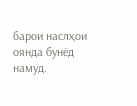барои наслҳои оянда бунёд намуд.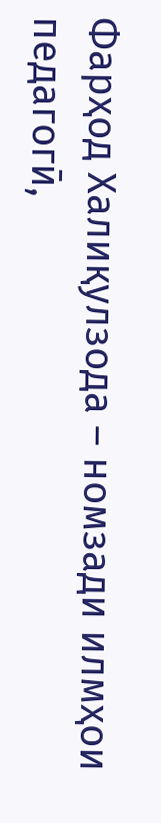Фарҳод Халиқулзода – номзади илмҳои педагогӣ,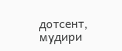дотсент, мудири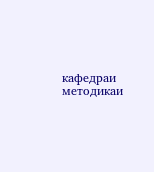кафедраи методикаи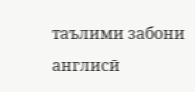таълими забони англисӣ